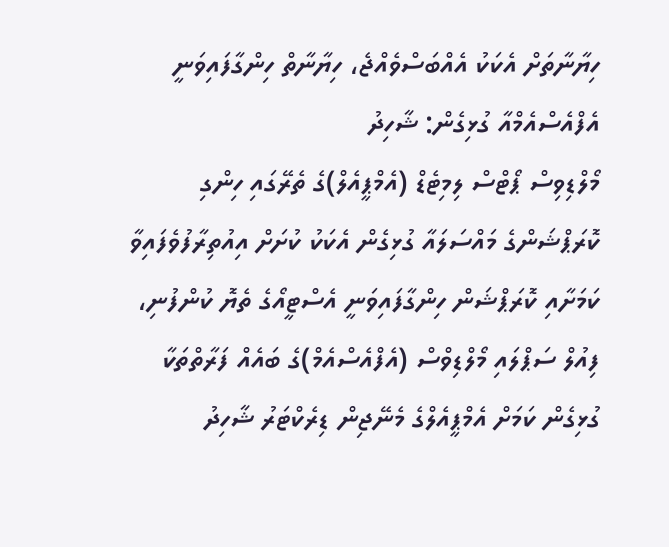ހިޔާނާތަށް އެކަކު އެއްބަސްވެއްޖެ، ހިޔާނާތް ހިންގާފައިވަނީ އެފްއެސްއެމްއާ ގުޅިގެން: ޝާހިދު
މޯލްޑިވިސް ޕޯޓްސް ލިމިޓެޑް (އެމްޕީއެލް)ގެ ތެރޭގައި ހިންގި ކޮރަޕްޝަންގެ މައްސަލައާ ގުޅިގެން އެކަކު ކުށަށް އިއުތިރާފުވެފައިވާ ކަމަށާއި ކޮރަޕްޝަން ހިންގާފައިވަނީ އެސްޓީއޯގެ ތެޔޮ ކުންފުނި، ފިއުލް ސަޕްލައި މޯލްޑިވްސް (އެފްއެސްއެމް)ގެ ބައެއް ފަރާތްތަކާ ގުޅިގެން ކަމަށް އެމްޕީއެލްގެ މެނޭޖިން ޑިރެކްޓަރު ޝާހިދު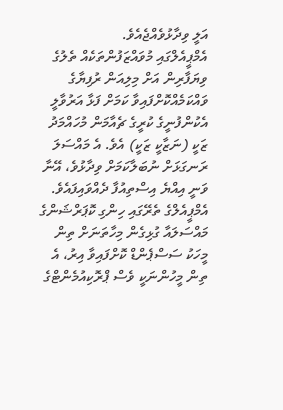އަލީ ވިދާޅުވެއްޖެއެވެ.
އެމްޕީއެލްގައި މުވައްޒަފުންތަކެއް ތެލުގެ ވިޔަފާރިން އަށް މިލިއަން ރުފިޔާގެ ވައްކަމެއްކޮށްފައިވާ ކަމަށް ފަޅާ އަރުވާލީ އެކުންފުނީގެ ކުރީގެ ޗެއާމަން މުހައްމަދު ޒަކީ (ނަޒާކީ ޒަކީ) އެވެ. އެ މައްސަލަ ރަނގަޅަށް ނުބަލާކަމަށް ވިދާޅުވެ، އޭނާ ވަނީ އިއްޔެ އިސްތިއުފާ ދެއްވައިފައެވެ.
އެމްޕީއެލްގެ ތެރޭގައި ހިންގި ކޮޕަރްޝަންގެ މައްސަލައާ ގުޅިގެން މިހާތަނަށް ތިން މީހަކު ސަސްޕެންޑް ކޮށްފައިވާ އިރު، އެ ތިން މީހުންނަކީ ވެސް ޕްރޮކިއުމެންޓްގެ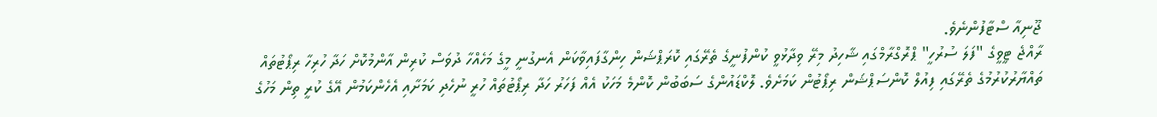ޖޫނިއާ ސްޓާފުންނެވެ.
ރާއްޖެ ޓީވީގެ "ފަލަ ސުރުހީ" ޕްރޮގްރާމްގައި ޝާހިދު މިރޭ ވިދާޅުވީ ކުންފުނީގެ ތެރޭގައި ކޮރަޕްޝަން ހިންގާފައިވާކަން އެނގުނީ މީގެ މަހެއްހާ ދުވަސް ކުރިން އާންމުކޮށް ހަދާ ހުރިހާ ރިޕޯޓުތައް ތައްޔާރުކުރުމުގެ ތެރޭގައި ފިއުލް ކޮންސަޕްޝަން ރިޕޯޓުން ކަމަށެވެ. ލޮކްޑައުންގެ ސަބަބުން ކޮންމެ މަހަކު އެއް ފަހަރު ހަދާ ރިޕޯޓުތައް ހުރީ ނުހެދި ކަމަށާއި އެހެންކަމުން އޭގެ ކުރީ ތިން މަހުގެ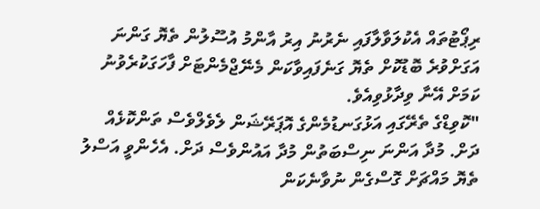ރިޕޯޓުތައް އެކުލަވާލާފައި ނެރުނު އިރު އާންމު އުސޫލުން ތެޔޮ ގަންނަ އަގަށްވުރެ ބޮޑުކޮށް ތެޔޮ ގަނެފައިވާކަން މެނޭޖްމެންޓަށް ފާހަގަކުރެވުނު ކަމަށް އޭނާ ވިދާޅުވިއެވެ.
"ކޮވިޑްގެ ތެރޭގައި އަޅުގަނޑުމެންގެ އޮޕަރޭޝަން ލެވެލްވެސް ތަންކޮޅެއް ދަށް. މުދާ އަންނަ ނިސްބަތުން މުދާ އައުންވެސް ދަށް. އެހެންވީ އަސްލު ތެޔޮ މައްޗަށް ގޮސްގެން ނުވާނެކަން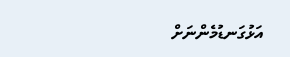އަޅުގަނޑުމެންނަށް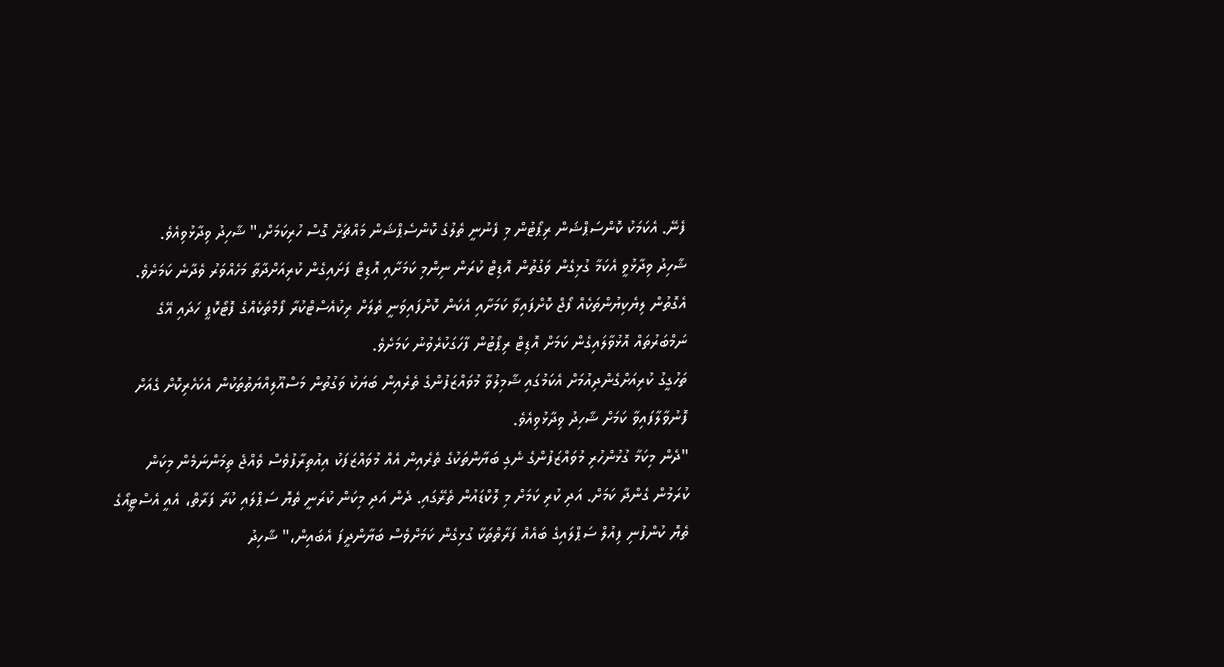ފެނޭ. އެކަމަކު ކޮންސަޕްޝަން ރިޕޯޓުން މި ފެނުނީ ތެލުގެ ކޮންސެޕްޝަން މައްޗަށް ގޮސް ހުރިކަމަށް،" ޝާހިދު ވިދާޅުވިއެވެ.
ޝާހިދު ވިދާޅުވީ އެކަމާ ގުޅިގެން ވަގުތުން އޮޑިޓް ކުރަން ނިންމި ކަމަށާއި އޮޑިޓް ފަށައިގެން ކުރިއަށްދާތާ މަހެއްވަރު ވެދާނެ ކަމަށެވެ. އެގޮތުން ލިޔެކިޔުންތަކެއް ފޯޖް ކޮށްފައިވާ ކަމަށާއި އެކަން ކޮށްފައިވަނީ ތެލަށް ރިކުއެސްޓްކުރާ ފޯމްތަކެއްގެ ފޮޓޯކޮޕީ ހަދައި އޭގެ ނަމްބަރުތައް އޮޅުވާލައިގެން ކަމަށް އޮޑިޓް ރިޕޯޓުން ފާހަގަކުރެވުނު ކަމަށެވެ.
ތަހުގީގު ކުރިއަށްގެންދިއުމަށް އެކަމުގައި ޝާމިލުވާ މުވައްޒަފުންގެ ތެރެއިން ބަޔަކު ވަގުތުން މަސްއޫލިއްޔަތުތަކުން އެކަހެރިކޮށް ގެއަށް ފޮނުވާލާފައިވާ ކަމަށް ޝާހިދު ވިދާޅުވިއެވެ.
"ދެން މިކަމާ ގުޅުންހުރި މުވައްޒަފުންގެ ނެގި ބަޔާންތަކުގެ ތެރެއިން އެއް މުވައްޒަފަކު އިއުތިރާފުވެސް ވެއްޖެ ތިމަންނަމެން މިކަން ކުރަމުން ގެންދާ ކަމަށް. އަދި ކުރި ކަމަށް މި ލޮކްޑައުން ތެރޭގައި. ދެން އަދި މިކަން ކުރަނީ ތެޔޮ ސަޕްލައި ކުރާ ފަރާތް، އެއީ އެސްޓީއޯގެ ތެޔޮ ކުންފުނި ފިއުލް ސަޕްލައިގެ ބައެއް ފަރާތްތަކާ ގުޅިގެން ކަމަށްވެސް ބަޔާންދީފަ އެބައިން،" ޝާހިދު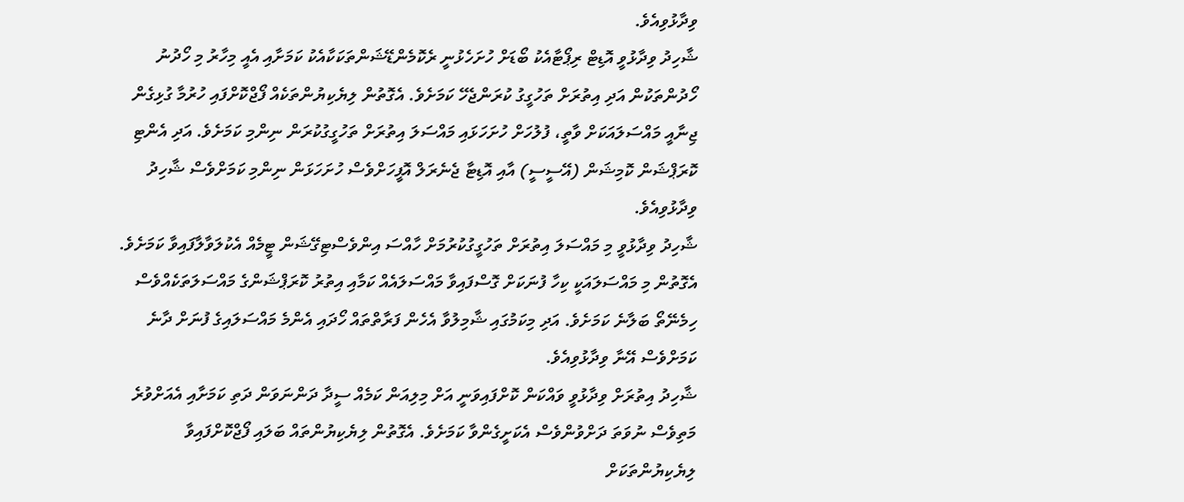ވިދާޅުވިއެވެ.
ޝާހިދު ވިދާޅުވީ އޮޑިޓް ރިޕޯޓާއެކު ބޯޑަށް ހުށަހެޅުނީ ރެކޮމެންޑޭޝަންތަކަކާއެކު ކަމަށާއި އެއީ މިހާރު މި ހޯދުނު ހޯދުންތަކުން އަދި އިތުރަށް ތަހުގީގު ކުރަންޖެހޭ ކަމަށެވެ. އެގޮތުން ލިޔެކިޔުންތަކެއް ފޯޖްކޮށްފައި ހުރުމާ ގުޅިގެން ޖިނާއީ މައްސަލައަކަށް ވާތީ، ފުލުހަށް ހުށަހަޅައި މައްސަލަ އިތުރަށް ތަހުގީގުކުރަން ނިންމި ކަމަށެވެ. އަދި އެންޓި ކޮރަޕްޝަން ކޮމިޝަން (އޭސީސީ) އާއި އޮޑިޓާ ޖެނެރަލް އޮފީހަށްވެސް ހުށަހަޅަން ނިންމި ކަމަށްވެސް ޝާހިދު ވިދާޅުވިއެވެ.
ޝާހިދު ވިދާޅުވީ މި މައްސަލަ އިތުރަށް ތަހުގީގުކުރުމަށް ހާއްސަ އިންވެސްޓިގޭޝަން ޓީމެއް އެކުލަވާލާފައިވާ ކަމަށެވެ. އެގޮތުން މި މައްސަލައަކީ ކިހާ ފުނަކަށް ގޮސްފައިވާ މައްސަލައެއް ކަމާއި އިތުރު ކޮރަޕްޝަންގެ މައްސަލަތަކެއްވެސް ހިމެނޭތޯ ބަލާނެ ކަމަށެވެ. އަދި މިކަމުގައި ޝާމިލުވާ އެހެން ފަރާތްތައް ހޯދައި އެންމެ މައްސަލައިގެ ފުނަށް ދާނެ ކަމަށްވެސް އޭނާ ވިދާޅުވިއެވެ.
ޝާހިދު އިތުރަށް ވިދާޅުވީ ވައްކަން ކޮށްފައިވަނީ އަށް މިލިއަން ކަމެއް ސީދާ ދަންނަވަން ދަތި ކަމަށާއި އެއަށްވުރެ މަތިވެސް ނުވަތަ ދަށްވުންވެސް އެކަށީގެންވާ ކަމަށެވެ. އެގޮތުން ލިޔެކިޔުންތައް ބަލައި ފޯޖްކޮށްފައިވާ ލިޔެކިޔުންތަކަށް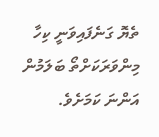ތެޔޮ ގަނެފައިވަނީ ކިހާ މިންވަރަކަށްތޯ ބަލަމުން އަންނަ ކަމަށެވެ.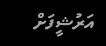އަރުޝީފަށް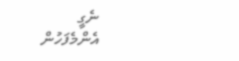ނެގީ
އެންމެފަހުން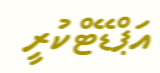އަޕްޑޭޓްކުރީ